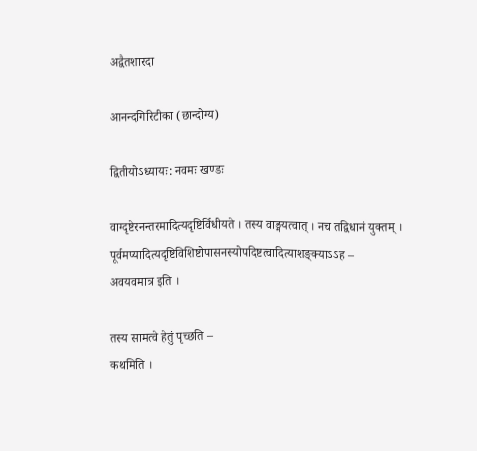अद्वैतशारदा

आनन्दगिरिटीका (छान्दोग्य)

द्वितीयोऽध्यायः: नवमः खण्डः

वाग्दृष्टेरनन्तरमादित्यदृष्टिर्विधीयते । तस्य वाङ्मयत्वात् । नच तद्विधानं युक्तम् । पूर्वमप्यादित्यदृष्टिविशिष्टोपासनस्योपदिष्टत्वादित्याशङ्क्याऽऽह –
अवयवमात्र इति ।

तस्य सामत्वे हेतुं पृच्छति –
कथमिति ।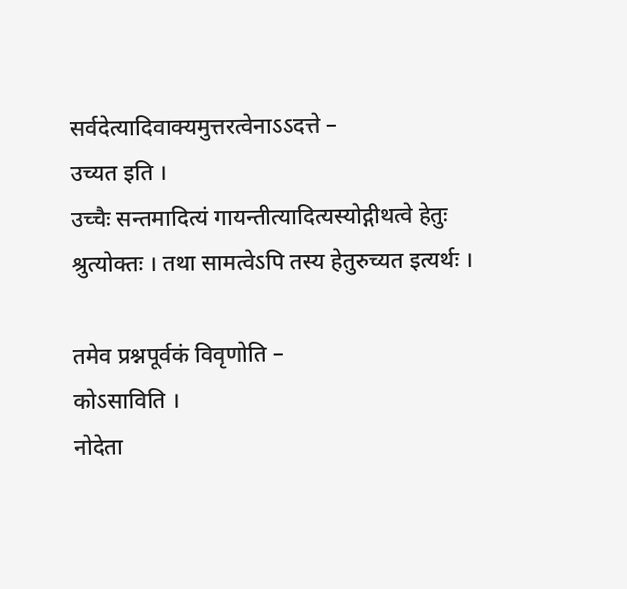सर्वदेत्यादिवाक्यमुत्तरत्वेनाऽऽदत्ते –
उच्यत इति ।
उच्चैः सन्तमादित्यं गायन्तीत्यादित्यस्योद्गीथत्वे हेतुः श्रुत्योक्तः । तथा सामत्वेऽपि तस्य हेतुरुच्यत इत्यर्थः ।

तमेव प्रश्नपूर्वकं विवृणोति –
कोऽसाविति ।
नोदेता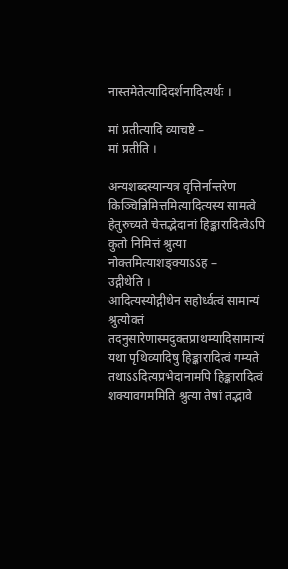नास्तमेतेत्यादिदर्शनादित्यर्थः ।

मां प्रतीत्यादि व्याचष्टे –
मां प्रतीति ।

अन्यशब्दस्यान्यत्र वृत्तिर्नान्तरेण किञ्चिन्निमित्तमित्यादित्यस्य सामत्वे हेतुरुच्यते चेत्तद्भेदानां हिङ्कारादित्वेऽपि कुतो निमित्तं श्रुत्या नोक्तमित्याशङ्क्याऽऽह –
उद्गीथेति ।
आदित्यस्योद्गीथेन सहोर्ध्वत्वं सामान्यं श्रुत्योक्तं तदनुसारेणास्मदुक्तप्राथम्यादिसामान्यं यथा पृथिव्यादिषु हिङ्कारादित्वं गम्यते तथाऽऽदित्यप्रभेदानामपि हिङ्कारादित्वं शक्यावगममिति श्रुत्या तेषां तद्भावे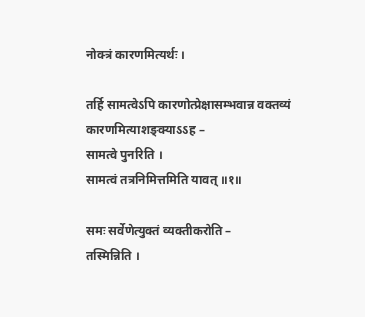नोक्त्रं कारणमित्यर्थः ।

तर्हि सामत्वेऽपि कारणोत्प्रेक्षासम्भवान्न वक्तव्यं कारणमित्याशङ्क्याऽऽह –
सामत्वे पुनरिति ।
सामत्वं तत्रनिमित्तमिति यावत् ॥१॥

समः सर्वेणेत्युक्तं व्यक्तीकरोति –
तस्मिन्निति ।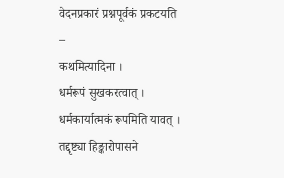वेदनप्रकारं प्रश्नपूर्वकं प्रकटयति –
कथमित्यादिना ।
धर्मरूपं सुखकरत्वात् । धर्मकार्यात्मकं रूपमिति यावत् । तद्दृष्ट्या हिङ्कारोपासने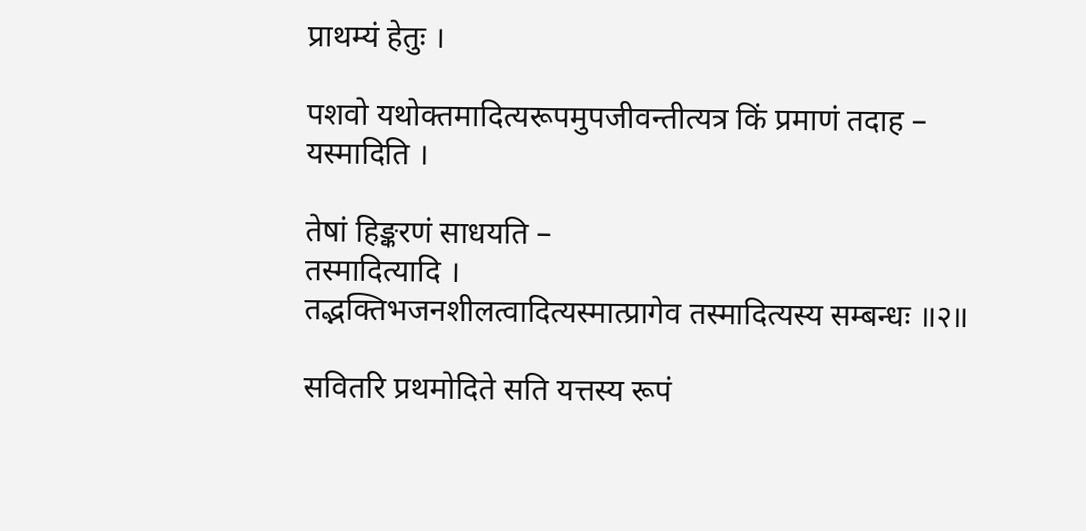प्राथम्यं हेतुः ।

पशवो यथोक्तमादित्यरूपमुपजीवन्तीत्यत्र किं प्रमाणं तदाह –
यस्मादिति ।

तेषां हिङ्करणं साधयति –
तस्मादित्यादि ।
तद्भक्तिभजनशीलत्वादित्यस्मात्प्रागेव तस्मादित्यस्य सम्बन्धः ॥२॥

सवितरि प्रथमोदिते सति यत्तस्य रूपं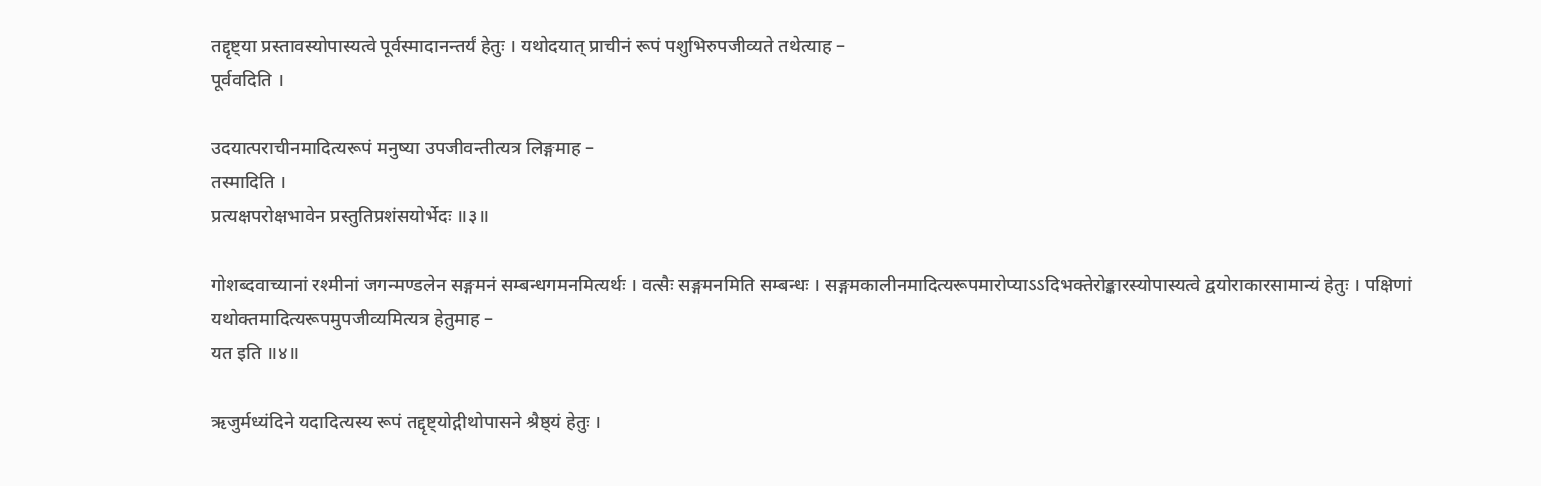तद्दृष्ट्या प्रस्तावस्योपास्यत्वे पूर्वस्मादानन्तर्यं हेतुः । यथोदयात् प्राचीनं रूपं पशुभिरुपजीव्यते तथेत्याह –
पूर्ववदिति ।

उदयात्पराचीनमादित्यरूपं मनुष्या उपजीवन्तीत्यत्र लिङ्गमाह –
तस्मादिति ।
प्रत्यक्षपरोक्षभावेन प्रस्तुतिप्रशंसयोर्भेदः ॥३॥

गोशब्दवाच्यानां रश्मीनां जगन्मण्डलेन सङ्गमनं सम्बन्धगमनमित्यर्थः । वत्सैः सङ्गमनमिति सम्बन्धः । सङ्गमकालीनमादित्यरूपमारोप्याऽऽदिभक्तेरोङ्कारस्योपास्यत्वे द्वयोराकारसामान्यं हेतुः । पक्षिणां यथोक्तमादित्यरूपमुपजीव्यमित्यत्र हेतुमाह –
यत इति ॥४॥

ऋजुर्मध्यंदिने यदादित्यस्य रूपं तद्दृष्ट्योद्गीथोपासने श्रैष्ठ्यं हेतुः ।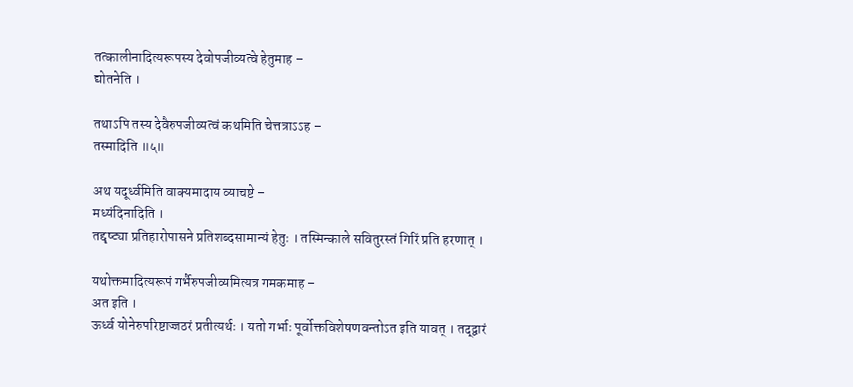तत्कालीनादित्यरूपस्य देवोपजीव्यत्वे हेतुमाह –
द्योतनेति ।

तथाऽपि तस्य देवैरुपजीव्यत्वं कथमिति चेत्तत्राऽऽह –
तस्मादिति ॥५॥

अथ यदूर्ध्वमिति वाक्यमादाय व्याचष्टे –
मध्यंदिनादिति ।
तद्दृष्ट्या प्रतिहारोपासने प्रतिशब्दसामान्यं हेतुः । तस्मिन्काले सवितुरस्तं गिरिं प्रति हरणात् ।

यथोक्तमादित्यरूपं गर्भैरुपजीव्यमित्यत्र गमकमाह –
अत इति ।
ऊर्ध्व योनेरुपरिष्टाज्जठरं प्रतीत्यर्थः । यतो गर्भाः पूर्वोक्तविशेषणवन्तोऽत इति यावत् । तद्द्वारं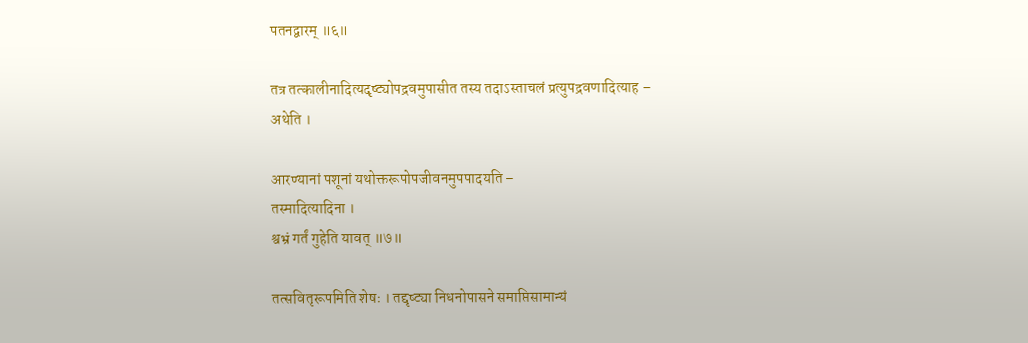पतनद्वारम् ॥६॥

तत्र तत्कालीनादित्यदृष्ट्योपद्रवमुपासीत तस्य तदाऽस्ताचलं प्रत्युपद्रवणादित्याह –
अथेति ।

आरण्यानां पशूनां यथोक्तरूपोपजीवनमुपपादयति –
तस्मादित्यादिना ।
श्वभ्रं गर्तं गुहेति यावत् ॥७॥

तत्सवितृरूपमिति शेषः । तद्दृष्ट्या निधनोपासने समाप्तिसामान्यं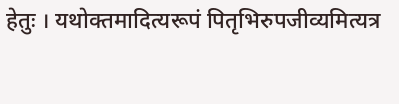हेतुः । यथोक्तमादित्यरूपं पितृभिरुपजीव्यमित्यत्र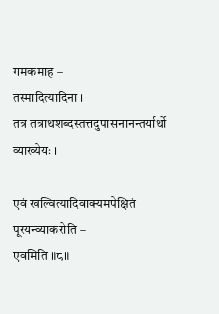गमकमाह –
तस्मादित्यादिना ।
तत्र तत्राथशब्दस्तत्तदुपासनानन्तर्यार्थो व्याख्येयः ।

एवं खल्वित्यादिवाक्यमपेक्षितं पूरयन्व्याकरोति –
एवमिति ॥८॥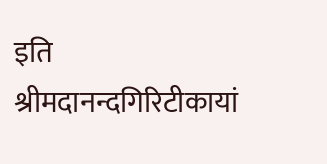इति श्रीमदानन्दगिरिटीकायां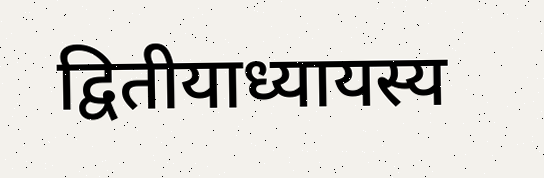द्वितीयाध्यायस्य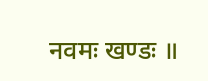नवमः खण्डः ॥